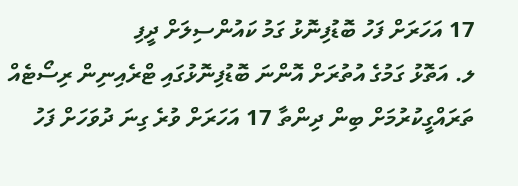17 އަހަރަށް ފަހު ބޮޑުފިނޮޅު ގަމު ކައުންސިލަށް ދީފި
ލ. އަތޮޅު ގަމުގެ އުތުރަށް އޮންނަ ބޮޑުފިނޮޅުގައި ޓްރެއިނިން ރިސޯޓެއް ތަރައްގީކުރުމަށް ބިން ދިންތާ 17 އަހަރަށް ވުރެ ގިނަ ދުވަހަށް ފަހު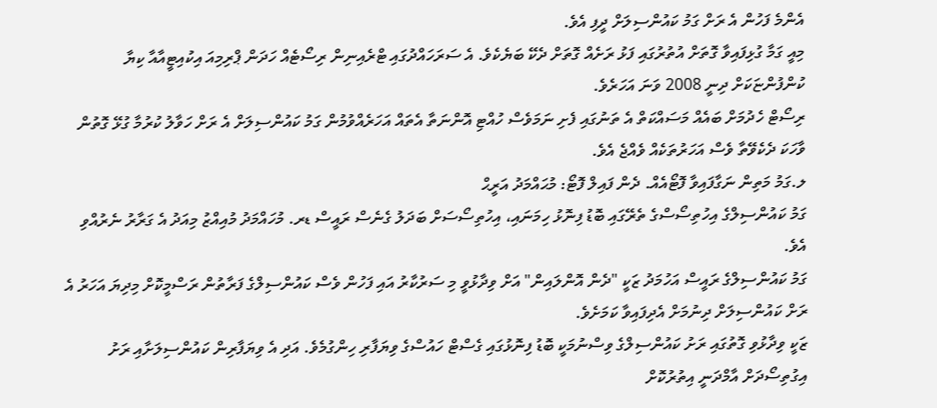އެންމެ ފަހުން އެ ރަށް ގަމު ކައުންސިލަށް ދީފި އެވެ.
މިއީ ގަމާ ގުޅިފައިވާ ގޮތަށް އުތުރުގައި ފަޅު ރަށެއް ގޮތަށް ދެކޭ ބަޔެކެވެ. އެ ސަރަހައްދުގައި ޓްރެއިނިން ރިސޯޓެއް ހަދަން ޕްރިމިއަ އިކުއިޓީއާއާ ކިޔާ ކުންފުންޏަކަށް ދިނީ 2008 ވަނަ އަހަރެވެ.
ރިސޯޓް ހެދުމަށް ބައެއް މަސައްކަތް އެ ތަނުގައި ފެށި ނަމަވެސް ހުއްޓި އޮންނަތާ އެތައް އަހަރެއްވުމުން ގަމު ކައުންސިލަށް އެ ރަށް ހަވާލު ކުރުމާ ގުޅޭ ގޮތުން ވާހަކަ ދެކެވޭތާ ވެސް އަހަރުތަކެއް ވެއްޖެ އެވެ.
ލ.ގަމު މަތިން ނަގާފައިވާ ފޮޓޯއެއް. ދެން ފައިލް ފޮޓޯ: މުޙައްމަދު އަރީޙް
ގަމު ކައުންސިލްގެ އިހުތިސޯސްގެ ތެރޭގައި ބޮޑު ފިނޮޅު ހިމަނައި، އިހުތިސޯސަށް ބަދަލު ގެނެސް ރައީސް ޑރ. މުހައްމަދު މުއިއްޒު މިއަދު އެ ގަރާރު ނެރުއްވި އެވެ.
ގަމު ކައުންސިލްގެ ރައީސް އަހުމަދު ޒަކީ "ދެން އޮންލައިން" އަށް ވިދާޅުވީ މި ސަރުކާރު އައި ފަހުން ވެސް ކައުންސިލްގެ ފަރާތުން ރަސްމީކޮށް މިދިޔަ އަހަރު އެ ރަށް ކައުންސިލަށް ދިނުމަށް އެދިފައިވާ ކަމަށެވެ.
ޒަކީ ވިދާޅުވި ގޮތުގައި ރަށު ކައުންސިލްގެ ވިސްނުމަކީ ބޮޑު ފިނޮޅުގައި ގެސްޓް ހައުސްގެ ވިޔަފާރި ހިންގުމެވެ. އަދި އެ ވިޔަފާރިން ކައުންސިލަށާއި ރަށު އިގުތިސޯދަށް އާމްދަނީ އިތުރުކޮށް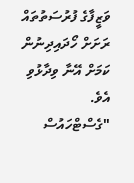ވަޒީފާގެ ފުރުސަތުތައް ރަށަށް ހޯދައިދިނުން ކަމަށް އޭނާ ވިދާޅުވި އެވެ.
"ގެސްޓްހައުސް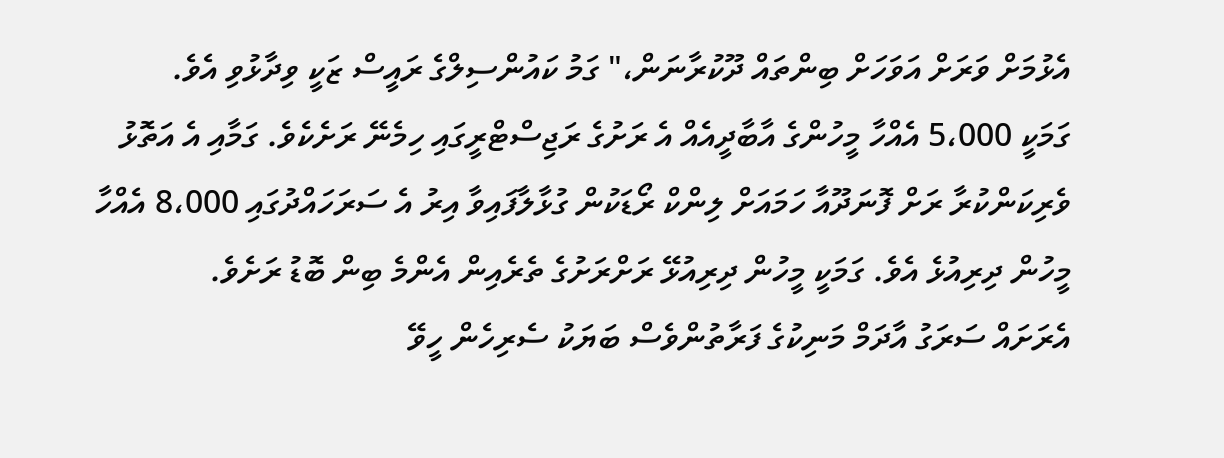އެޅުމަށް ވަރަށް އަވަހަށް ބިންތައް ދޫކުރާނަން،" ގަމު ކައުންސިލްގެ ރައީސް ޒަކީ ވިދާޅުވި އެވެ.
ގަމަކީ 5،000 އެއްހާ މީހުންގެ އާބާދީއެއް އެ ރަށުގެ ރަޖިސްޓްރީގައި ހިމެނޭ ރަށެކެވެ. ގަމާއި އެ އަތޮޅު ވެރިކަންކުރާ ރަށް ފޮނަދޫއާ ހަމައަށް ލިންކް ރޯޑަކުން ގުޅާލާފައިވާ އިރު އެ ސަރަހައްދުގައި 8،000 އެއްހާ މީހުން ދިރިއުޅެ އެވެ. ގަމަކީ މީހުން ދިރިއުޅޭ ރަށްރަށުގެ ތެރެއިން އެންމެ ބިން ބޮޑު ރަށެވެ.
އެރަށައް ސަރަގު އާދަމް މަނިކުގެ ފަރާތުންވެސް ބަޔަކު ސެރިހެން ހީވޭ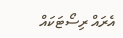އެރައް ރިސޯޓަކައް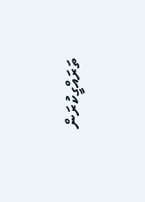ތަރައްގީކުރަން